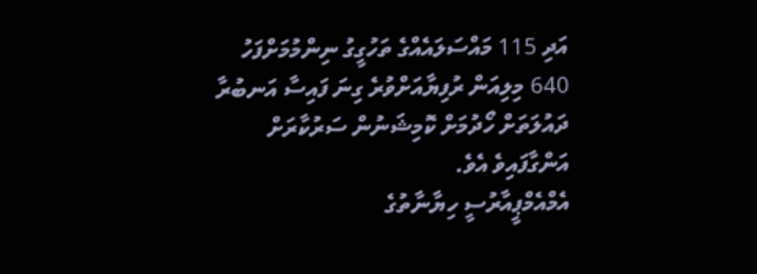އަދި 115 މައްސަލައެއްގެ ތަހުގީގު ނިންމުމަށްފަހު 640 މިލިއަން ރުފިޔާއަށްވުރެ ގިނަ ފައިސާ އަނބުރާ ދައުލަތަށް ހޯދުމަށް ކޮމިޝަނުން ސަރުކާރަށް އަންގާފައިވެ އެވެ.
އެމްއެމްޕީއާރުސީ ހިޔާނާތުގެ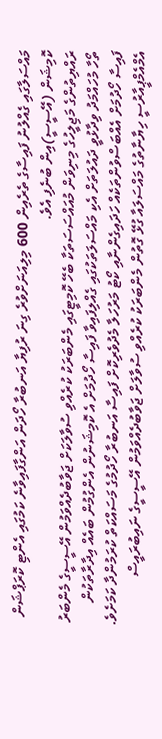މައްސަލާގައި ގެއްލުނު ފައިސާގެ ތެރެއިން 600 މިލިއަނަށްވުރެ ގިނަ ރުފިޔާ އަނބުރާ ހޯދަން އަންގާފައިވާނެ ކަމުގައި އެންޓި ކޮރަޕްޝަން ކޮމިޝަން (އޭސީސީ)އިން ބުނެފި އެވެ.
ރައްޔިތުންގެ މަޖިލީހުގެ މިނިވަން މުއައްސަސަތަކާ ބެހޭ ކޮމިޓީގައި މެންބަރަކު ކުރެއްވި ސުވާލަކަށް ޖަވާބުދެއްވަމުން އޭސީސީގެ މެންބަރު ތޯހާ މުހައްމަދު ވިދާޅުވީ ދައުލަތަށް އެކި މައްސަލަތަކުގައި ގެއްލިފައިވާ ފައިސާ ހޯދުމަށް އެ ކޮމިޝަނުން އެންގުމުން ބައެއް އިދާރާތަކުން ފައިސާ ހޯދުމަށް އެއްބަސްވުންތަކެއް ހަދައިގެންނާއި ކޯޓު މަރުހަލާ މެދުވެރިކޮށް ފައިސާ އަނބުރާ ހޯދުމުގެ މަސައްކަތް ކުރަމުންދާ ކަމަށެވެ.
އެމްއެމްޕީއާރުސީ ހިޔާނާތުގެ މައްސަލައާ ގުޅޭ ގޮތުން މެންބަރަކު ކުރެއްވި ސުވާލަށް ޖަވާބުދެއްވަމުން އޭސީސީގެ ނައިބުރައީސް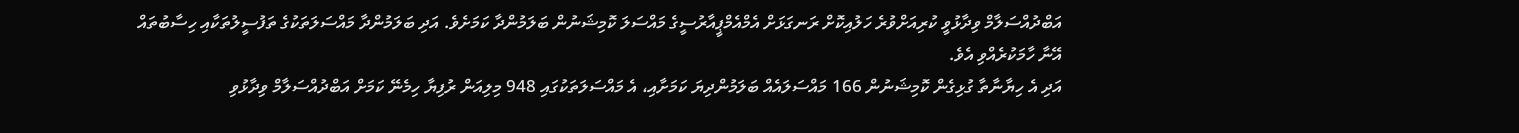އަބްދުއްސަލާމް ވިދާޅުވީ ކުރިއަށްވުރެ ހަލުއިކޮށް ރަނގަޅަށް އެމްއެމްޕީއާރުސީގެ މައްސަލަ ކޮމިޝަނުން ބަލަމުންދާ ކަމަށެވެ. އަދި ބަލަމުންދާ މައްސަލަތަކުގެ ތަފުސީލުތަކާއި ހިސާބުތައް އޭނާ ހާމަކުރެއްވި އެވެ.
އަދި އެ ހިޔާނާތާ ގުޅިގެން ކޮމިޝަނުން 166 މައްސަލައެއް ބަލަމުންދިޔަ ކަމަށާއި، އެ މައްސަލަތަކުގައި 948 މިލިއަން ރުފިޔާ ހިމެނޭ ކަމަށް އަބްދުއްސަލާމް ވިދާޅުވި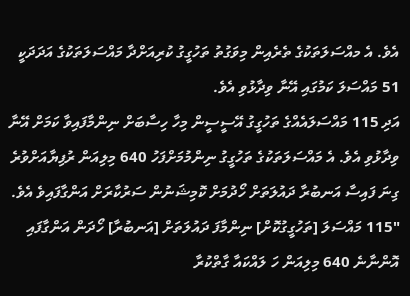އެވެ. އެ މއްސަލަތަކުގެ ތެރެއިން މިވަގުތު ތަހުގީގު ކުރިއަށްދާ މައްސަލަތަކުގެ އަދަދަކީ 51 މައްސަލަ ކަމުގައި އޭނާ ވިދާޅުވި އެވެ.
އަދި 115 މައްސަލައެއްގެ ތަހުގީގު އޭސީސީން މިހާ ހިސާބަށް ނިންމާފައިވާ ކަމަށް އޭނާ ވިދާޅުވި އެވެ. އެ މައްސަލަތަކުގެ ތަހުގީގު ނިންމުމަށްފަހު 640 މިލިއަން ރުފިޔާއަށްވުރެ ގިނަ ފައިސާ އަނބުރާ ދައުލަތަށް ހޯދުމަށް ކޮމިޝަނުން ސަރުކާރަށް އަންގާފައިވެ އެވެ.
"115 މައްސަލަ [ތަހުގީގުކޮށް] ނިންމާފަ ދައުލަތަށް [އަނބުރާ] ހޯދަން އަންގާފައި އޮންނާނެ 640 މިލިއަން ހަ ލައްކައާ ގާތްކުރާ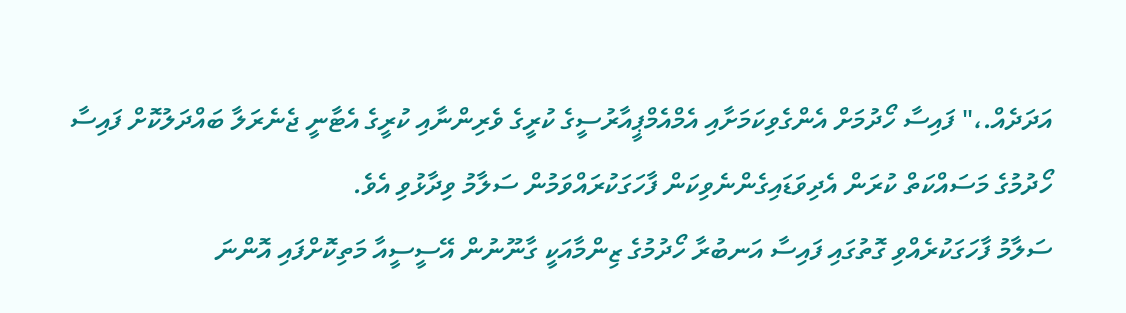އަދަދެއް.،" ފައިސާ ހޯދުމަށް އެންގެވިކަމަށާއި އެމްއެމްޕީއާރުސީގެ ކުރީގެ ވެރިންނާއި ކުރީގެ އެޓާނީ ޖެނެރަލާ ބައްދަލުކޮށް ފައިސާ ހޯދުމުގެ މަސައްކަތް ކުރަން އެދިވަޑައިގެންނެވިކަން ފާހަގަކުރައްވަމުން ސަލާމު ވިދާޅުވި އެވެ.
ސަލާމު ފާހަގަކުރެއްވި ގޮތުގައި ފައިސާ އަނބުރާ ހޯދުމުގެ ޒިންމާއަކީ ގާނޫނުން އޭސީސީއާ މަތިކޮށްފައި އޮންނަ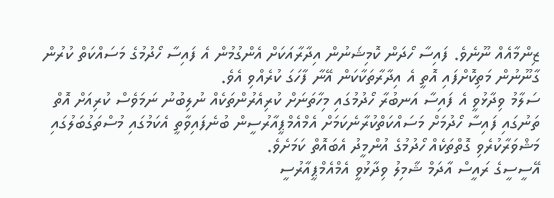ޒިންމާއެއް ނޫނެވެ. ފައިސާ ހޯދަން ކޮމިޝަނުން އިދާރާއަކަށް އެންގުމުން އެ ފައިސާ ހޯދުމުގެ މަސައްކަތް ކުރުން ގާނޫނުން މަތިކޮށްފައި އޮތީ އެ އިދާރާތަކާކަން އޭނާ ފާހަގަ ކުރެއްވި އެވެ.
ސަލާމު ވިދާޅުވީ އެ ފައިސާ އަނބުރާ ހޯދުމުގައި މިހާތަނަށް ކުރިއެރުންތަކެއް ނުލިބުނު ނަމަވެސް ކުރިއަށް އޮތް ތަނުގައި ފައިސާ ހޯދުމަށް މަސައްކަތްކުރާނެކަމަށް އެމްއެމްޕީއާރުސީން ބުނެފައިވާތީ އެކަމުގައި މުސްތަގުބަލުގައި މަޝްވަރާކުރެވި ގޮތްތަކެއް ހޯދުމުގެ އުންމީދު އެބައޮތް ކަމަށެވެ.
އޭސީސީގެ ރައީސް އާދަމް ޝާމިލު ވިދާޅުވީ އެމްއެމްޕީއާރުސީ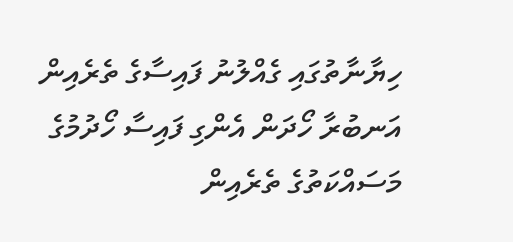ހިޔާނާތުގައި ގެއްލުނު ފައިސާގެ ތެރެއިން އަނބުރާ ހޯދަން އެންގި ފައިސާ ހޯދުމުގެ މަސައްކަތުގެ ތެރެއިން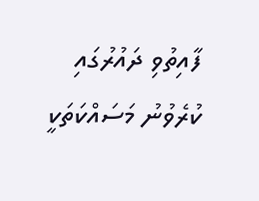ފާއިތުވި ދައުރުގައި ކުރެވުނު މަސައްކަތަކީ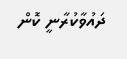ދައުވާކުރާނީ ކޮން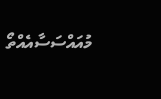މުއައްސަސާއެއްތޯ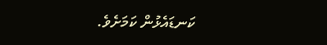ކަނޑައެޅުން ކަމަށެވެ.